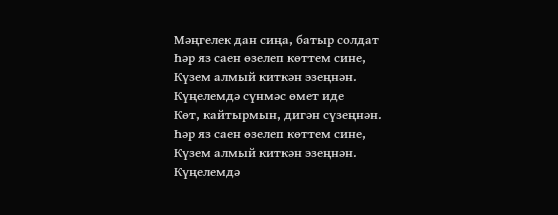Мәңгелек дан сиңа, батыр солдат
Һәр яз саен өзелеп көттем сине,
Күзем алмый киткән эзеңнән.
Күңелемдә сүнмәс өмет иде
Көт, кайтырмын, дигән сүзеңнән.
Һәр яз саен өзелеп көттем сине,
Күзем алмый киткән эзеңнән.
Күңелемдә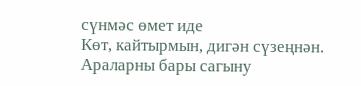сүнмәс өмет иде
Көт, кайтырмын, дигән сүзеңнән.
Араларны бары сагыну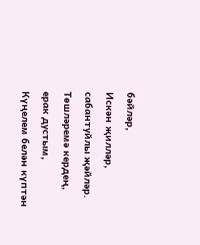бәйләр,
Искән җилләр, сабантуйлы җәйләр.
Төшләремә кердең, ерак дустым,
Күңелем белән күптән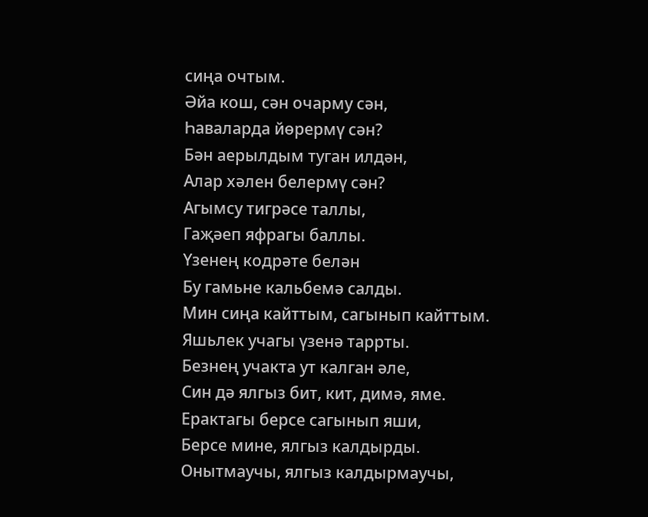сиңа очтым.
Әйа кош, сән очарму сән,
Һаваларда йөрермү сән?
Бән аерылдым туган илдән,
Алар хәлен белермү сән?
Агымсу тигрәсе таллы,
Гаҗәеп яфрагы баллы.
Үзенең кодрәте белән
Бу гамьне кальбемә салды.
Мин сиңа кайттым, сагынып кайттым.
Яшьлек учагы үзенә таррты.
Безнең учакта ут калган әле,
Син дә ялгыз бит, кит, димә, яме.
Ерактагы берсе сагынып яши,
Берсе мине, ялгыз калдырды.
Онытмаучы, ялгыз калдырмаучы,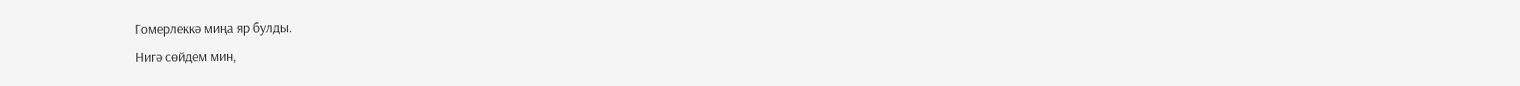Гомерлеккә миңа яр булды.
Нигә сөйдем мин,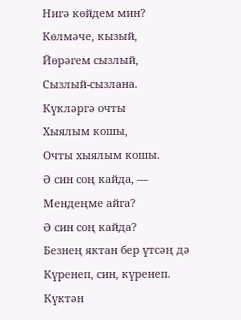Нигә көйдем мин?
Көлмәче, кызый,
Йөрәгем сызлый,
Сызлый-сызлана.
Күкләргә очты
Хыялым кошы,
Очты хыялым кошы.
Ә син соң кайда, —
Мендеңме айга?
Ә син соң кайда?
Безнең яктан бер үтсәң дә
Күренеп, син, күренеп.
Күктән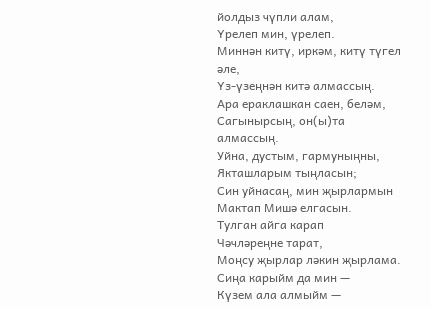йолдыз чүпли алам,
Үрелеп мин, үрелеп.
Миннән китү, иркәм, китү түгел әле,
Үз-үзеңнән китә алмассың.
Ара ераклашкан саен, беләм,
Сагынырсың, он(ы)та алмассың.
Уйна, дустым, гармуныңны,
Якташларым тыңласын;
Син уйнасаң, мин җырлармын
Мактап Мишә елгасын.
Тулган айга карап
Чәчләреңне тарат,
Моңсу җырлар ләкин җырлама.
Сиңа карыйм да мин —
Күзем ала алмыйм —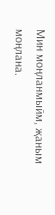Мин моңланмыйм, җаным моңлана.